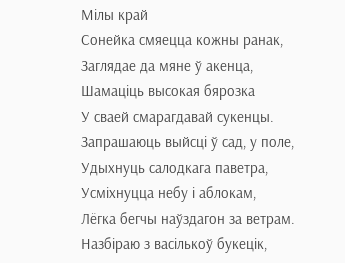Мiлы край
Сонейка смяецца кожны ранак,
Заглядае да мяне ў акенца,
Шамаціць высокая бярозка
У сваей смарагдавай сукенцы.
Запрашаюць выйсці ў сад, у поле,
Удыхнуць салодкага паветра,
Усміхнуцца небу і аблокам,
Лёгка бегчы наўздагон за ветрам.
Назбіраю з васількоў букецік,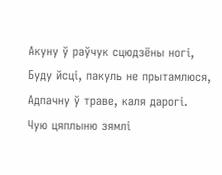Акуну ў раўчук сцюдзёны ногі,
Буду йсці, пакуль не прытамлюся,
Адпачну ў траве, каля дарогі.
Чую цяплыню зямлі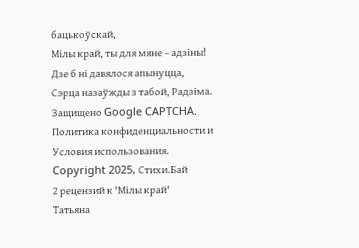бацькоўскай,
Мілы край, ты для мяне – адзіны!
Дзе б ні давялося апынуцца,
Сэрца назаўжды з табой, Радзіма.
Защищено Google CAPTCHA. Политика конфиденциальности и Условия использования. Copyright 2025, Стихи.Бай
2 рецензий к 'Мiлы край'
Татьяна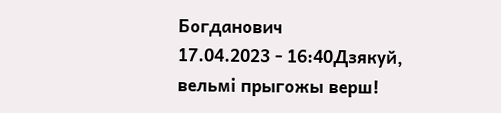Богданович
17.04.2023 - 16:40Дзякуй, вельмі прыгожы верш!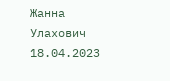Жанна Улахович
18.04.2023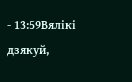- 13:59Вялікі дзякуй,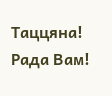Таццяна! Рада Вам!